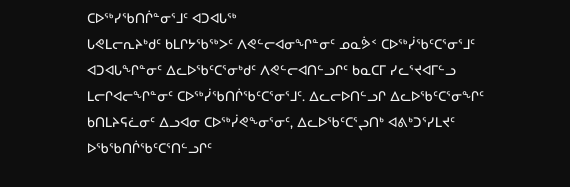ᑕᐅᖅᓯᖃᑎᒌᓐᓂᕐᒧᑦ ᐊᑐᐊᒐᖅ
ᒐᕙᒪᓕᕆᔨᒃᑯᑦ ᑲᒪᒋᔭᖃᖅᐳᑦ ᐱᕙᓪᓕᐊᓂᖏᓐᓂᑦ ᓄᓇᕘᑉ ᑕᐅᖅᓰᖃᑦᑕᕐᓂᕐᒧᑦ ᐊᑐᐊᒐᖏᓐᓂᑦ ᐃᓚᐅᖃᑦᑕᕐᓂᒃᑯᑦ ᐱᕙᓪᓕᐊᑎᓪᓗᒋᑦ ᑲᓇᑕᒥ ᓯᓚᕐᔪᐊᒥᓪᓗ ᒪᓕᒋᐊᓕᖏᓐᓂᑦ ᑕᐅᖅᓰᖃᑎᒌᖃᑦᑕᕐᓂᕐᒧᑦ. ᐃᓚᓕᐅᑎᓪᓗᒋ ᐃᓚᐅᖃᑦᑕᕐᓂᖏᑦ ᑲᑎᒪᔨᕋᓛᓂᑦ ᐃᓗᐊᓂ ᑕᐅᖅᓰᕙᖕᓂᕐᓂᑦ, ᐃᓚᐅᖃᑦᑕᕐᖢᑎᒃ ᐊᕕᒃᑐᕐᓯᒪᔪᑦ ᐅᖃᖃᑎᒌᖃᑦᑕᕐᑎᓪᓗᒋᑦ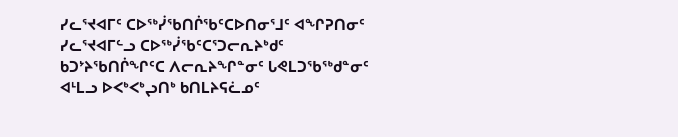ᓯᓚᕐᔪᐊᒥᑦ ᑕᐅᖅᓰᖃᑎᒌᖃᑦᑕᐅᑎᓂᕐᒧᑦ ᐊᖏᕈᑎᓂᑦ ᓯᓚᕐᔪᐊᒥᓪᓗ ᑕᐅᖅᓰᖃᑦᑕᕐᑐᓕᕆᔨᒃᑯᑦ ᑲᑐᔾᔨᖃᑎᒌᖏᑦᑕ ᐱᓕᕆᔨᖏᓐᓂᑦ ᒐᕙᒪᑐᖃᖅᑯᓐᓂᑦ ᐊᒻᒪᓗ ᐅᐸᒃᐸᒃᖢᑎᒃ ᑲᑎᒪᔨᕋᓛᓄᑦ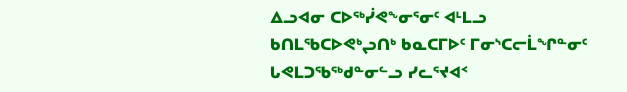ᐃᓗᐊᓂ ᑕᐅᖅᓰᕙᖕᓂᕐᓂᑦ ᐊᒻᒪᓗ ᑲᑎᒪᖃᑕᐅᕙᒃᖢᑎᒃ ᑲᓇᑕᒥᐅᑦ ᒥᓂᔅᑕᓕᒫᖏᓐᓂᑦ ᒐᕙᒪᑐᖃᖅᑯᓐᓂᓪᓗ ᓯᓚᕐᔪᐊᑉ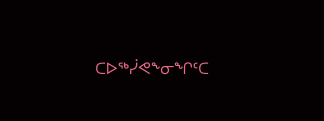ᑕᐅᖅᓰᕙᖕᓂᖏᑦᑕ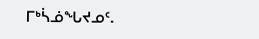ᒥᒃᓵᓅᖓᔪᓄᑦ.